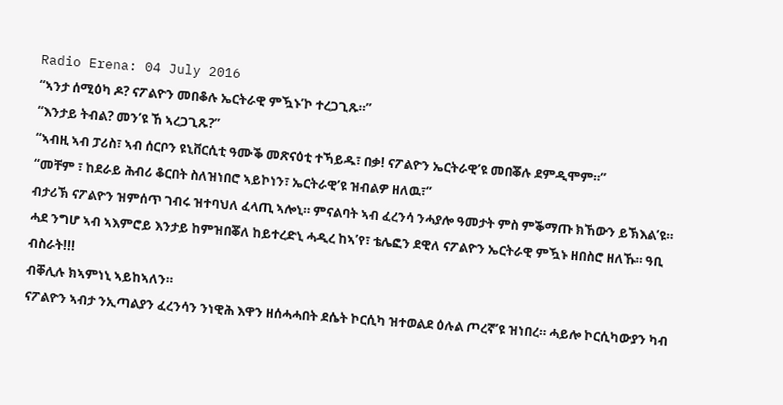Radio Erena: 04 July 2016
“ኣንታ ሰሚዕካ ዶ? ናፖልዮን መበቆሉ ኤርትራዊ ምዃኑ’ኮ ተረጋጊጹ።”
“እንታይ ትብል? መን’ዩ ኸ ኣረጋጊጹ?”
“ኣብዚ ኣብ ፓሪስ፣ ኣብ ሰርቦን ዩኒቨርሲቲ ዓሙቕ መጽናዕቲ ተኻይዱ፣ በቃ! ናፖልዮን ኤርትራዊ’ዩ መበቖሉ ደምዲሞም።”
“መቸም ፣ ከደራይ ሕብሪ ቆርበት ስለዝነበሮ ኣይኮነን፣ ኤርትራዊ’ዩ ዝብልዎ ዘለዉ፣”
ብታሪኽ ናፖልዮን ዝምሰጥ ገብሩ ዝተባህለ ፈላጢ ኣሎኒ። ምናልባት ኣብ ፈረንሳ ንሓያሎ ዓመታት ምስ ምቕማጡ ክኸውን ይኽእል’ዩ። ሓደ ንግሆ ኣብ ኣእምሮይ እንታይ ከምዝበቖለ ከይተረድኒ ሓዲረ ከኣ’የ፣ ቴሌፎን ደዊለ ናፖልዮን ኤርትራዊ ምዃኑ ዘበስሮ ዘለኹ። ዓቢ ብስራት!!!
ብቐሊሉ ክኣምነኒ ኣይከኣለን።
ናፖልዮን ኣብታ ንኢጣልያን ፈረንሳን ንነዊሕ እዋን ዘሰሓሓበት ደሴት ኮርሲካ ዝተወልደ ዕሉል ጦረኛ’ዩ ዝነበረ። ሓይሎ ኮርሲካውያን ካብ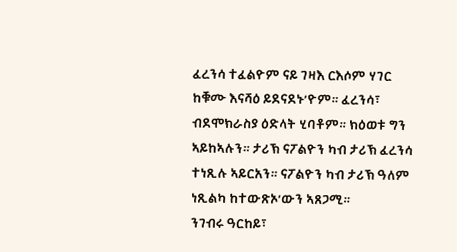ፈረንሳ ተፈልዮም ናይ ገዛእ ርእሶም ሃገር ከቑሙ እናሻዕ ይደናደኑ’ዮም። ፈረንሳ፣ ብደሞክራስያ ዕድላት ሂባቶም። ክዕወቱ ግን ኣይከኣሉን። ታሪኽ ናፖልዮን ካብ ታሪኽ ፈረንሳ ተነጺሉ ኣይርአን። ናፖልዮን ካብ ታሪኽ ዓለም ነጺልካ ከተውጽኦ’ውን ኣጸጋሚ።
ንገብሩ ዓርከይ፣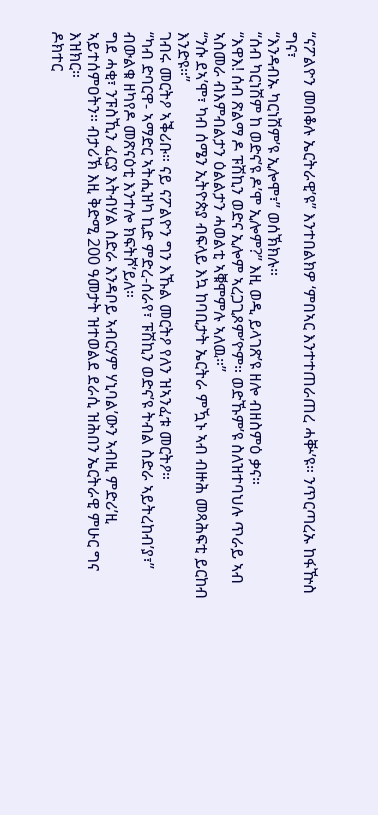“ናፖልዮን መበቆሉ ኤርትራዊ’ዩ” እንተበልክዎ ‘ምበኣር እንተተጠራጠረ ሓቝ’ዩ። ንጥርጣረኡ ከፋዅስ ግና፣
“እንዳብኡ ካርነሽም’ዩ ኢሎሞ፣” ወሰኽክሉ።
“ሰብ ካርነሽም ከ ወድና’ዩ ዶ’ሞ ኢሎም?” እዚ ወዲ ይላገጽ’ዩ ዘሎ ብዘስምዕ ቃና።
“እዋእ! ሰብ ጽልማ ዶ ፑሽኪን ወድና ኢሎም ኣረጋጊጾም’ዮም። ወድኹም’ዩ ስለዝተባህሉ ጥራይ ኣብ ኣስመራ ብእምብልታን ዕልልታን ሓወልቲ ኣቑሞምሉ ኣለዉ።”
“ንሱ ደኣ’ሞ፣ ካብ ሰሜን ኢትዮጵያ ብፍላይ እኳ ከባቢታት ኤርትራ ምዃኑ ኣብ ብዙሕ መጻሕፍቲ ይርከብ እንድዩ።”
ገብሩ መርትዖ ኣቕሪቡ። ናይ ናፖልዮን ግን እኹል መርትዖ የለን ዝኣንፈቱ መርትዖ።
“ካብ ድባርዋ- ኣማድር ኣትሒዝካ ኪድ ምድረ-ሰራየ፣ ፑሽኪን ወድና’ዩ ትብል ስድራ ኣይትረከብ’ያ፣” ብውልቁ ዘካየዶ መጽናዕቲ እንተሎ ክፍትሾ’ይለ።
ግደ ሓቂ፣ ንፑስኺን ፈርያ እትብሃል ስድራ እንዳቦይ ኣብርሃም ሃኒባል’ውን ኣብዚ ምድሪ’ዚ ኣይተሰምዐትን። ብታሪኽ እዚ ቅድሚ 200 ዓመታት ዝተወልደ ደራሲ ዝሕበን ኤርትራዊ ምሁር ግና እዝክር።
ዶክተር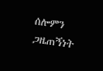ሰሎምን ጋዜጠኝነት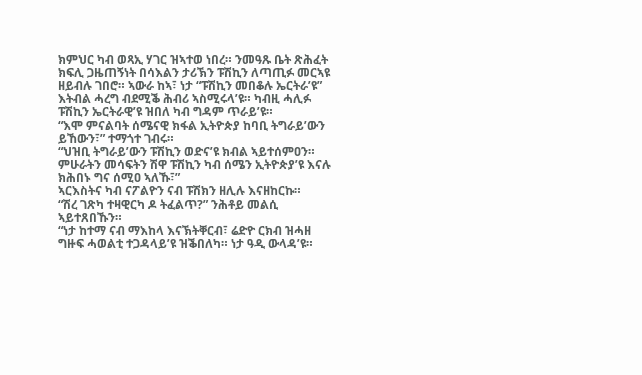ክምህር ካብ ወጻኢ ሃገር ዝኣተወ ነበረ። ንመዓጹ ቤት ጽሕፈት ክፍሊ ጋዜጠኝነት በሳእልን ታሪኽን ፑሽኪን ለጣጢፉ መርኣዩ ዘይብሉ ገበሮ። ኣውራ ከኣ፣ ነታ “ፑሽኪን መበቆሉ ኤርትራ’ዩ” እትብል ሓረግ ብደሚቕ ሕብሪ ኣስሚሩላ’ዩ። ካብዚ ሓሊፉ ፑሽኪን ኤርትራዊ’ዩ ዝበለ ካብ ግዳም ጥራይ’ዩ።
“እሞ ምናልባት ሰሜናዊ ክፋል ኢትዮጵያ ከባቢ ትግራይ’ውን ይኸውን፣” ተማጎተ ገብሩ።
“ህዝቢ ትግራይ’ውን ፑሽኪን ወድና’ዩ ክብል ኣይተሰምዐን። ምሁራትን መሳፍትን ሽዋ ፑሽኪን ካብ ሰሜን ኢትዮጵያ’ዩ እናሉ ክሕበኑ ግና ሰሚዐ ኣለኹ፣”
ኣርእስትና ካብ ናፖልዮን ናብ ፑሽክን ዘሊሉ እናዘከርኩ።
“ሽረ ገጽካ ተዛዊርካ ዶ ትፈልጥ?” ንሕቶይ መልሲ ኣይተጸበኹን።
“ነታ ከተማ ናብ ማእከላ እናኽትቐርብ፣ ሬድዮ ርክብ ዝሓዘ ግዙፍ ሓወልቲ ተጋዳላይ’ዩ ዝቕበለካ። ነታ ዓዲ ውላዳ’ዩ።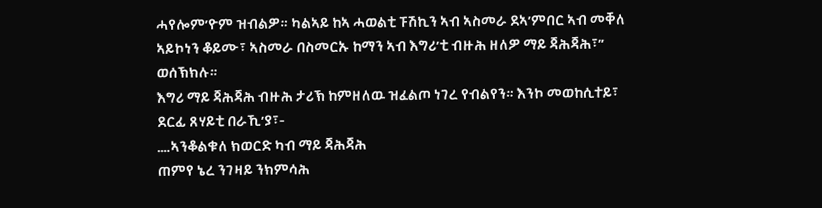ሓየሎም’ዮም ዝብልዎ። ካልኣይ ከኣ ሓወልቲ ፑሽኪን ኣብ ኣስመራ ደኣ’ምበር ኣብ መቐለ ኣይኮነን ቆይሙ፣ ኣስመራ በስመርኡ ከማን ኣብ እግሪ’ቲ ብዙሕ ዘለዎ ማይ ጃሕጃሕ፣” ወሰኽክሉ።
እግሪ ማይ ጃሕጃሕ ብዙሕ ታሪኽ ከምዘለዉ ዝፈልጦ ነገረ የብልየን። እንኮ መወከሲተይ፣ ደርፊ ጸሃይቲ በራኺ’ያ፣-
….ኣንቆልቁለ ክወርድ ካብ ማይ ጃሕጃሕ
ጠምየ ኔረ ንገዛይ ንክምሳሕ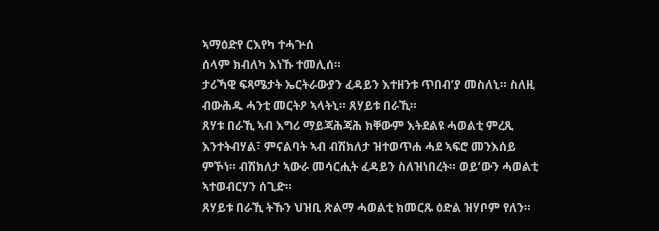ኣማዕድየ ርእየካ ተሓጕሰ
ሰላም ክብለካ እነኹ ተመሊሰ።
ታሪኻዊ ፍጻሜታት ኤርትራውያን ፈዳይን እተዘንቱ ጥበብ’ያ መስለኒ። ስለዚ ብውሕዱ ሓንቲ መርትዖ ኣላትኒ። ጸሃይቱ በራኺ።
ጸሃቱ በራኺ ኣብ እግሪ ማይጃሕጃሕ ክቐውም እትደልዩ ሓወልቲ ምረጺ እንተትብሃል፣ ምናልባት ኣብ ብሽክለታ ዝተወጥሐ ሓደ ኣፍሮ መንእሰይ ምኾነ። ብሽክለታ ኣውራ መሳርሒት ፈዳይን ስለዝነበረት። ወይ’ውን ሓወልቲ ኣተወብርሃን ሰጊድ።
ጸሃይቱ በራኺ ትኹን ህዝቢ ጽልማ ሓወልቲ ክመርጹ ዕድል ዝሃቦም የለን።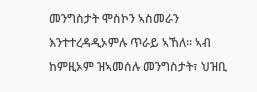መንግስታት ሞስኮን ኣስመራን እንተተረዳዲኦምሉ ጥራይ ኣኸለ። ኣብ ከምዚኦም ዝኣመሰሉ መንግስታት፣ ህዝቢ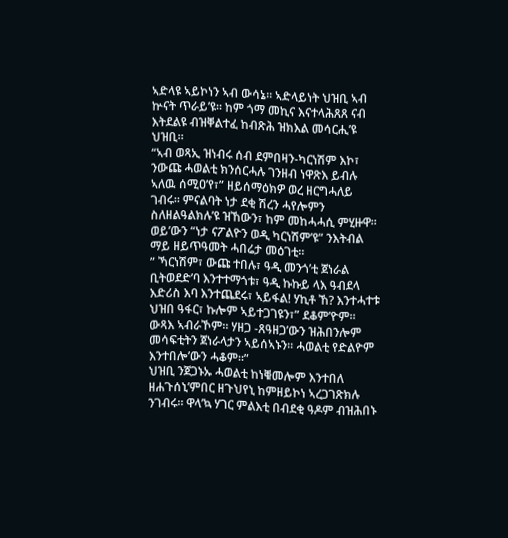ኣድላዩ ኣይኮነን ኣብ ውሳኔ። ኣድላይነት ህዝቢ ኣብ ኵናት ጥራይ’ዩ። ከም ጎማ መኪና እናተላሕጸጸ ናብ እትደልዩ ብዝቐልተፈ ከብጽሕ ዝክእል መሳርሒ’ዩ ህዝቢ።
“ኣብ ወጻኢ ዝነብሩ ሰብ ደምበዛን-ካርነሽም እኮ፣ ንውጩ ሓወልቲ ክንሰርሓሉ ገንዘብ ነዋጽእ ይብሉ ኣለዉ ሰሚዐ’የ፣” ዘይሰማዕክዎ ወረ ዘርግሓለይ ገብሩ። ምናልባት ነታ ደቂ ሽረን ሓየሎምን ስለዘልዓልክሉ’ዩ ዝኸውን፣ ከም መከሓሓሲ ምሂዙዋ። ወይ’ውን “ነታ ናፖልዮን ወዲ ካርነሽም’ዩ” ንእትብል ማይ ዘይጥዓመት ሓበሬታ መዕገቲ።
” ኻርነሽም፣ ውጩ ተበሉ፣ ዓዲ መንጎ’ቲ ጀነራል ቢትወደድ’ባ እንተተማጎቱ፣ ዓዲ ኩኩይ ላእ ዓብደላ እድሪስ እባ እንተጨደሩ፣ ኣይፋል! ሃኪቶ ኸ? እንተሓተቱ ህዝበ ዓፋር፣ ኩሎም ኣይተጋገዩን፣” ደቆም’ዮም። ውጻእ ኣብራኾም። ሃዘጋ -ጸዓዘጋ’ውን ዝሕበንሎም መሳፍቲትን ጀነራላታን ኣይሰኣኑን። ሓወልቲ የድልዮም እንተበሎ’ውን ሓቆም።”
ህዝቢ ንጀጋኑኡ ሓወልቲ ከነቑመሎም እንተበለ ዘሐጉሰኒ’ምበር ዘጉህየኒ ከምዘይኮነ ኣረጋገጽክሉ ንገብሩ። ዋላ’ኳ ሃገር ምልእቲ በብደቂ ዓዶም ብዝሕበኑ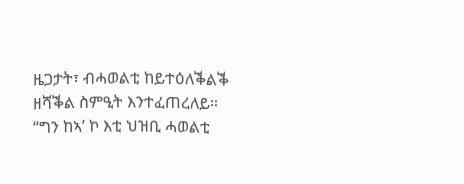ዜጋታት፣ ብሓወልቲ ከይተዕለቕልቕ ዘሻቕል ስምዒት እንተፈጠረለይ።
“ግን ከኣ’ ኮ እቲ ህዝቢ ሓወልቲ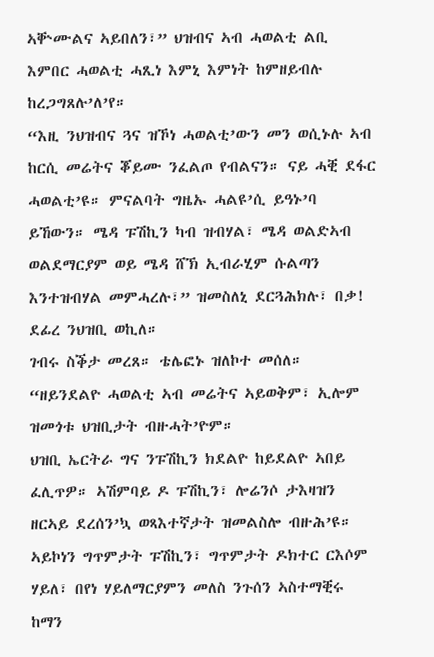ኣቝሙልና ኣይበለን፣” ህዝብና ኣብ ሓወልቲ ልቢ እምበር ሓወልቲ ሓጺነ እምኒ እምነት ከምዘይብሉ ከረጋግጸሉ’ለ’የ።
“እዚ ንህዝብና ጓና ዝኾነ ሓወልቲ’ውን መን ወሲኑሉ ኣብ ከርሲ መሬትና ቖይሙ ንፈልጦ የብልናን። ናይ ሓቒ ደፋር ሓወልቲ’ዩ። ምናልባት ግዜኡ ሓልዩ’ሲ ይዓኑ’ባ ይኸውን። ሜዳ ፑሽኪን ካብ ዝብሃል፣ ሜዳ ወልድኣብ ወልደማርያም ወይ ሜዳ ሸኽ ኢብራሂም ሱልጣን እንተዝብሃል መምሓረሉ፣” ዝመስለኒ ደርጓሕክሉ፣ በቃ! ደፊረ ንህዝቢ ወኪለ።
ገብሩ ስቕታ መረጸ። ቴሌፎኑ ዝለኮተ መሰለ።
“ዘይንደልዮ ሓወልቲ ኣብ መሬትና ኣይወቅም፣ ኢሎም ዝመጎቱ ህዝቢታት ብዙሓት’ዮም።
ህዝቢ ኤርትራ ግና ንፑሽኪን ክደልዮ ከይደልዮ ኣበይ ፈሊጥዎ። ኣሽምባይ ዶ ፑሽኪን፣ ሎሬንሶ ታእዛዝን ዘርኣይ ደረሰን’ኳ ወጻእተኛታት ዝመልስሎ ብዙሕ’ዩ። ኣይኮነን ግጥምታት ፑሽኪን፣ ግጥምታት ዶክተር ርእሶም ሃይለ፣ በየነ ሃይለማርያምን መለስ ንጉሰን ኣስተማቒሩ ከማን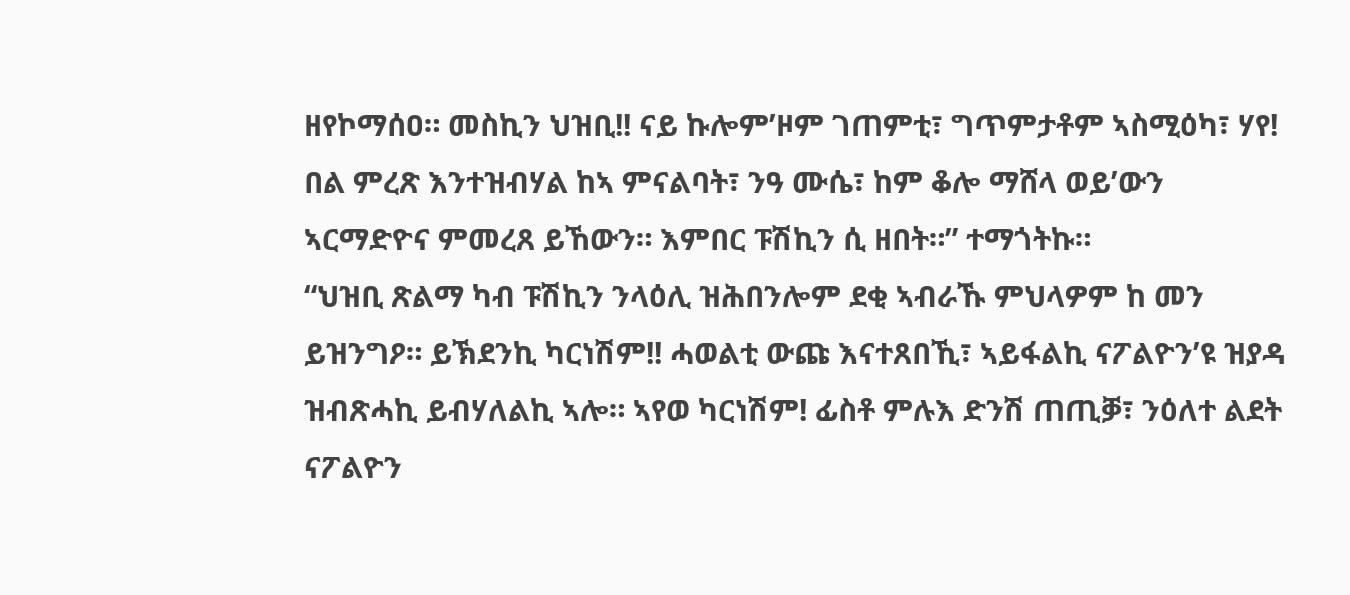ዘየኮማሰዐ። መስኪን ህዝቢ!! ናይ ኩሎም’ዞም ገጠምቲ፣ ግጥምታቶም ኣስሚዕካ፣ ሃየ! በል ምረጽ እንተዝብሃል ከኣ ምናልባት፣ ንዓ ሙሴ፣ ከም ቆሎ ማሸላ ወይ’ውን ኣርማድዮና ምመረጸ ይኸውን። እምበር ፑሽኪን ሲ ዘበት።” ተማጎትኩ።
“ህዝቢ ጽልማ ካብ ፑሽኪን ንላዕሊ ዝሕበንሎም ደቂ ኣብራኹ ምህላዎም ከ መን ይዝንግዖ። ይኽደንኪ ካርነሽም!! ሓወልቲ ውጩ እናተጸበኺ፣ ኣይፋልኪ ናፖልዮን’ዩ ዝያዳ ዝብጽሓኪ ይብሃለልኪ ኣሎ። ኣየወ ካርነሽም! ፊስቶ ምሉእ ድንሽ ጠጢቓ፣ ንዕለተ ልደት ናፖልዮን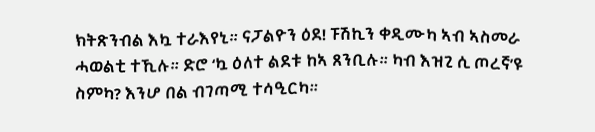ክትጽንብል እኳ ተራእየኒ። ናፓልዮን ዕደ! ፑሽኪን ቀዲሙካ ኣብ ኣስመራ ሓወልቲ ተኺሉ። ድሮ ‘ኳ ዕለተ ልደቱ ከኣ ጸንቢሉ። ካብ እዝጊ ሲ ጦረኛ’ዩ ስምካ? እንሆ በል ብገጣሚ ተሳዒርካ።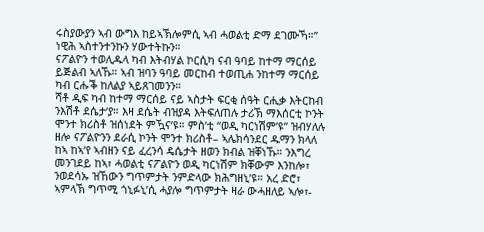ሩስያውያን ኣብ ውግእ ከይኣኽሎምሲ ኣብ ሓወልቲ ድማ ደገሙኻ።” ነዊሕ ኣስተንተንኩን ሃውተትኩን።
ናፖልዮን ተወሊዱላ ካብ እትብሃል ኮርሲካ ናብ ዓባይ ከተማ ማርሰይ ይጅልብ ኣለኹ። ኣብ ዝባን ዓባይ መርከብ ተወጢሐ ንከተማ ማርሰይ ካብ ርሑቕ ከለልያ ኣይጸገመንን።
ሻቶ ዲፍ ካብ ከተማ ማርሰይ ናይ ኣስታት ፍርቂ ሰዓት ርሒቃ እትርከብ ንእሽቶ ደሴታ’ያ። እዛ ደሴት ብዝያዳ እትፍለጠሉ ታሪኽ ማእሰርቲ ኮንት ሞንተ ክሪስቶ ዝሰነደት ምዃና’ዩ። ምስ’ቲ “ወዲ ካርነሽም’ዩ” ዝብሃለሉ ዘሎ ናፖልዮንን ደራሲ ኮንት ሞንተ ክሪስቶ– ኣሌክሳንደር ዱማን ክላለ ከኣ ከኣ’የ ኣብዘን ናይ ፈረንሳ ዴሴታት ዘወን ክብል ዝቐነኹ። ንእግረ መንገደይ ከኣ፣ ሓወልቲ ናፖልዮን ወዲ ካርነሽም ክቐውም እንከሎ፣ ንወደሳኡ ዝኸውን ግጥምታት ንምድላው ክሕግዘኒ’ዩ። አረ ድሮ፣ ኣምላኽ ግጥሚ ጎኒፉኒ’ሲ ሓያሎ ግጥምታት ዛራ ውሓዘለይ ኣሎ፣-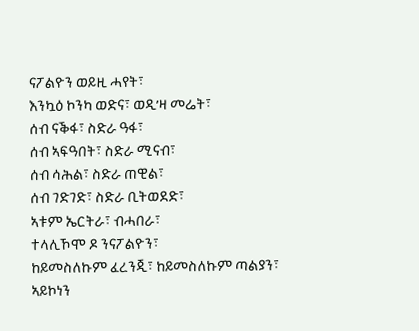ናፖልዮን ወይዚ ሓየት፣
እንኳዕ ኮንካ ወድና፣ ወዲ’ዛ መሬት፣
ሰብ ናቕፋ፣ ስድራ ዓፋ፣
ሰብ ኣፍዓበት፣ ስድራ ሚናብ፣
ሰብ ሳሕል፣ ስድራ ጠዊል፣
ሰብ ገድገድ፣ ስድራ ቢትወደድ፣
ኣቱም ኤርትራ፣ ብሓበራ፣
ተላሊኾሞ ዶ ንናፖልዮን፣
ከይመስለኩም ፈረንጂ፣ ከይመስለኩም ጣልያን፣
ኣይኮነን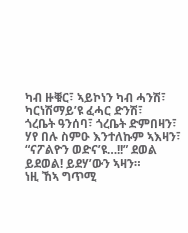ካብ ዙቑር፣ ኣይኮነን ካብ ሓንሽ፣
ካርነሽማይ’ዩ ፈሓር ድንሽ፣
ጎረቤት ዓንሰባ፣ ጎረቤት ድምበዛን፣
ሃየ በሉ ስምዑ እንተለኩም ኣእዛን፣
“ናፖልዮን ወድና’ዩ…!!” ደወል ይደወል! ይደሃ’ውን ኣዛን።
ነዚ ኸኣ ግጥሚ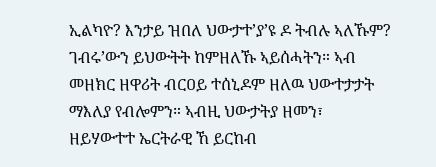ኢልካዮ? እንታይ ዝበለ ህውታተ’ያ’ዩ ዶ ትብሉ ኣለኹም? ገብሩ’ውን ይህውትት ከምዘለኹ ኣይሰሓትን። ኣብ መዘክር ዘዋሪት ብርዐይ ተሰኒዶም ዘለዉ ህውተታታት ማእለያ የብሎምን። ኣብዚ ህውታትያ ዘመን፣ ዘይሃውተተ ኤርትራዊ ኸ ይርከብ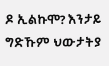ዶ ኢልኩሞ? እንታይ ግድኹም ህውታትያ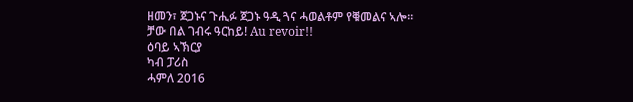ዘመን፣ ጀጋኑና ጉሒፉ ጀጋኑ ዓዲ ጓና ሓወልቶም የቑመልና ኣሎ።
ቻው በል ገብሩ ዓርከይ! Au revoir!!
ዕባይ ኣኽርያ
ካብ ፓሪስ
ሓምለ 2016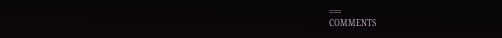===
COMMENTS